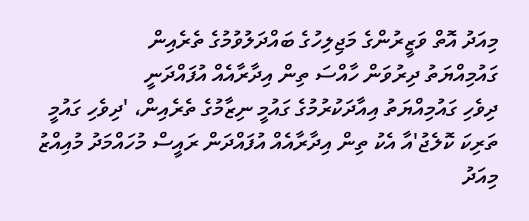މިއަދު އޮތް ވަޒީރުންގެ މަޖިލިހުގެ ބައްދަލުވުމުގެ ތެރެއިން
ގައުމިއްޔަތު ދިރުވަން ހާއްސަ ތިން އިދާރާއެއް އުފައްދަނީ
ދިވެހި ގައުމިއްޔަތު އިއާދަކުރުމުގެ ގައުމީ ނިޒާމުގެ ތެރެއިން، 'ދިވެހި ގައުމީ ތަރިކަ ކޮލެޖު'އާ އެކު ތިން އިދާރާއެއް އުފައްދަން ރައީސް މުހައްމަދު މުއިއްޒު މިއަދު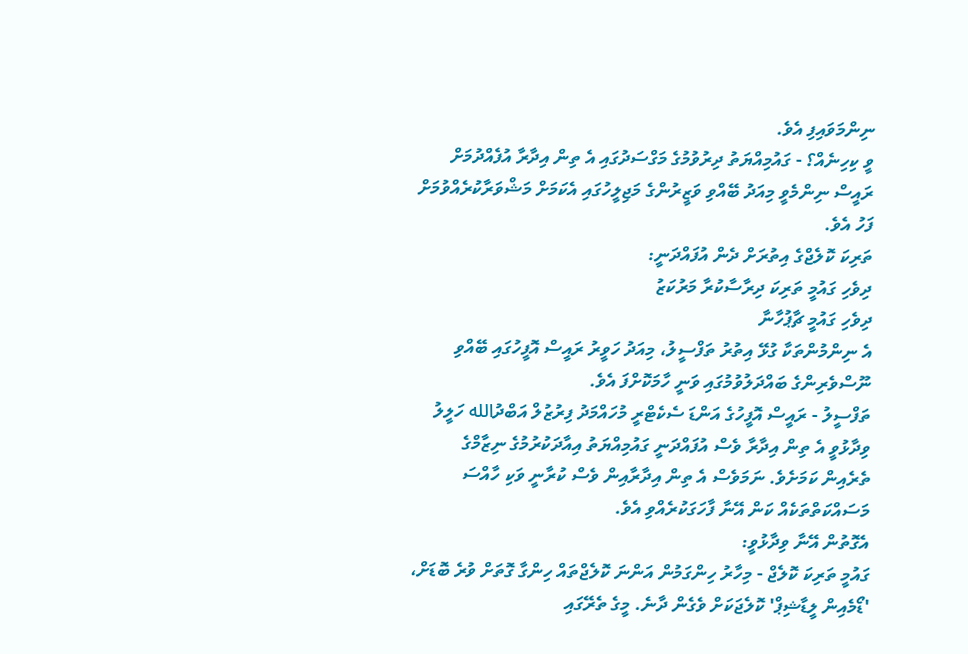ނިންމަވައިފި އެވެ.
ވީ ކިހިނެއް؟ - ގައުމިއްޔަތު ދިރުވުމުގެ މަގްސަދުގައި އެ ތިން އިދާރާ އުފެއްދުމަށް ރައީސް ނިންމެވީ މިއަދު ބޭއްވި ވަޒީރުންގެ މަޖިލީހުގައި އެކަމަށް މަޝްވަރާކުރެއްވުމަށް ފަހު އެވެ.
ތަރިކަ ކޮލެޖްގެ އިތުރަށް ދެން އުފައްދަނީ:
ދިވެހި ގައުމީ ތަރިކަ ދިރާސާކުރާ މަރުކަޒު
ދިވެހި ގައުމީ ޗާޕުހާނާ
އެ ނިންމުންތަކާ ގުޅޭ އިތުރު ތަފްސީލު، މިއަދު ހަވީރު ރައީސް އޮފީހުގައި ބޭއްވި ނޫސްވެރިންގެ ބައްދަލުވުމުގައި ވަނީ ހާމަކޮށްފަ އެވެ.
ތަފްސީލު - ރައީސް އޮފީހުގެ އަންޑަ ސެކެޓްރީ މުހައްމަދު ފިރުޒުލް އަބްދުالله ހަލީލު ވިދާޅުވީ އެ ތިން އިދާރާ ވެސް އުފައްދަނީ ގައުމިއްޔަތު އިއާދަކުރުމުގެ ނިޒާމްގެ ތެރެއިން ކަމަށެވެ. ނަމަވެސް އެ ތިން އިދާރާއިން ވެސް ކުރާނީ ވަކި ހާއްސަ މަސައްކަތްތަކެއް ކަން އޭނާ ފާހަގަކުރެއްވި އެވެ.
އެގޮތުން އޭނާ ވިދާޅުވީ:
ގައުމީ ތަރިކަ ކޮލެޖް - މިހާރު ހިންގަމުން އަންނަ ކޮލެޖްތައް ހިންގާ ގޮތަށް ވުރެ ބޮޑަށް، 'ޑޯމެއިން ލީޑާޝިޕް' ކޮލެޖަކަށް ވެގެން ދާނެ. މީގެ ތެރޭގައި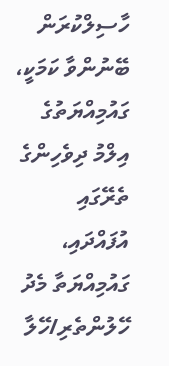ހާސިލްކުރަން ބޭނުންވާ ކަމަކީ، ގައުމިއްޔަތުގެ އިލްމު ދިވެހިންގެ ތެރޭގައި އުފައްދައި، ގައުމިއްޔަތާ މެދު ހޭލުންތެރި/ހޭލާ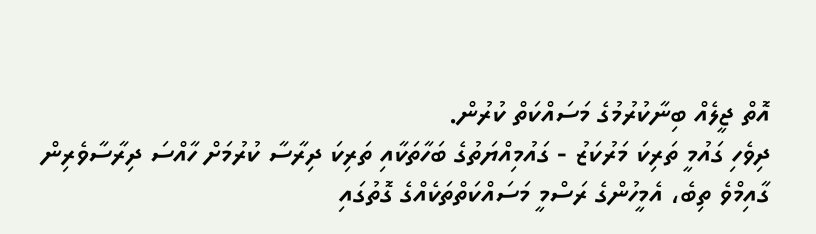އޮތް ޖީލެއް ބިނާކުރުމުގެ މަސައްކަތް ކުރުން.
ދިވެހި ގައުމީ ތަރިކަ މަރުކަޒު - ގައުމިއްޔަތުގެ ބަހާތަކާއި ތަރިކަ ދިރާސާ ކުރުމަށް ހާއްސަ ދިރާސާވެރިން ގާއިމްވެ ތިބެ، އެމީހުންގެ ރަސްމީ މަސައްކަތްތަކެއްގެ ގޮތުގައި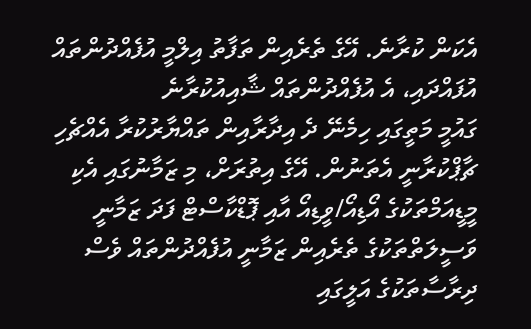އެކަން ކުރާނެ. އޭގެ ތެރެއިން ތަފާތު އިލްމީ އުފެއްދުންތައް އުފައްދައި، އެ އުފެއްދުންތައް ޝާއިއުކުރާނެ
ގައުމީ މަތީގައި ހިމެނޭ ދެ އިދާރާއިން ތައްޔާރުކުރާ އެއްޗެހި ޗާޕްކުރާނީ އެތަނުން. އޭގެ އިތުރަށް، މި ޒަމާނުގައި އެކި މީޑީއަމްތަކުގެ އޯޑިއޯ/ވީޑިއޯ އާއި ޕޮޑްކާސްޓް ފަދަ ޒަމާނީ ވަސީލަތްތަކުގެ ތެރެއިން ޒަމާނީ އުފެއްދުންތައް ވެސް ދިރާސާތަކުގެ އަލީގައި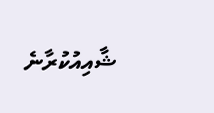ޝާއިއުކުރާނެ